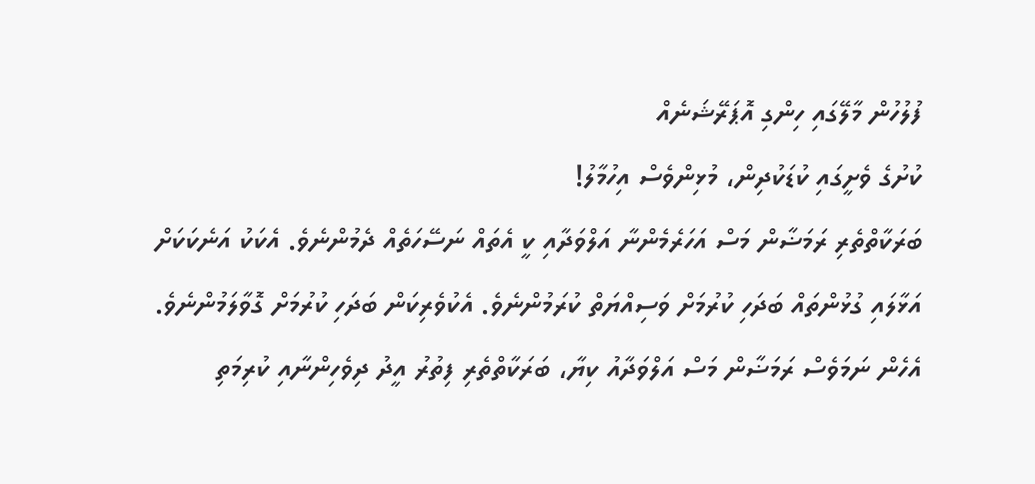ފުލުހުން މާލޭގައި ހިންގި އޮޕަރޭޝަނެއް
ކުށުގެ ވެށީގައި ކުޑަކުދިން، މުޅިންވެސް އިހުމާލު!
ބަރަކާތްތެރި ރަމަޟާން މަސް އަހަރެމެންނާ އަލްވަދާއި ކީ އެތައް ނަސޭހަތެއް ދެމުންނެވެ. އެކަކު އަނެކަކަށް އަޅާލައި ގުޅުންތައް ބަދަހި ކުރުމަށް ވަސިއްޔަތް ކުރަމުންނެވެ. އެކުވެރިކަން ބަދަހި ކުރުމަށް ގޮވާލަމުންނެވެ.
އެހެން ނަމަވެސް ރަމަޟާން މަސް އަލްވަދާއު ކިޔާ، ބަރަކާތްތެރި ފިތުރު އީދު ދިވެހިންނާއި ކުރިމަތި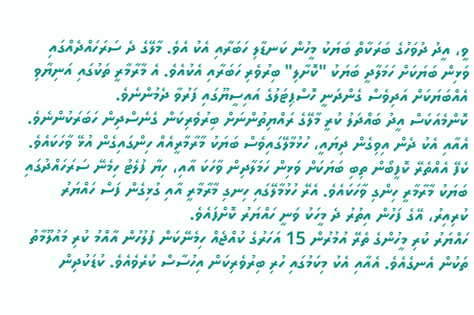ވީ، އީދު ދުވަހުގެ ބަރަކާތް ބަޔަކު މީހުން ކަނޑާލި ހަބަރާއި އެކު އެވެ. މާލޭގެ ދެ ސަރަހައްދެއްގައި ވަޅިން ބަޔަކަށް ހަމަލާދީ ބަޔަކު "ކޮށާލި" ބިރުވެރި ހަބަރާއި އެކުއެވެ. އެ މާރާމާރީ ތަކުގައި އަނިޔާވި އެއްބަޔަކަށް އަދިވެސް ގެންދަނީ ހޮސްޕިޓަލުގެ އައިސީޔޫގައި ފަރުވާ ދެމުންނެވެ.
ކޮންމެއަކަސް އީދު ބައްދަލު ކުރީ މާލޭގެ ރައްޔިތުންނަށް ބިރުވެރިކަން ގެނެސްދިން ހަބަރަކުންނެވެ. އެއާއި އެކު ދެން އިވިގެން ދިޔައީ، ހުޅުމާލޭގައިވެސް ބަޔަކު މާރާމާރީއެއް ހިންގައިގެން އުޅޭ ވާހަކައެވެ. ކެފޭ އެއްތެރޭ ކޮފީބޯން ތިބި ބަޔަކަށް ވަޅިން ހަމަލާދިން ވާހަކަ އާއި، ހިޔާ ފުލެޓު ހިމެނޭ ސަރަހައްދުގައި ބަޔަކު މާރާމާރީ ހިންގި ވާހަކައެވެ. އެރޭ ހުޅުމާލޭގައި ހިނގި މާރާމާރީ އާއި ގުޅިގެން ފަސް ހައްޔަރު ކުރިއިރު، އޭގެ ފަހުން އިތުރު ދެ މީހަކު ވަނީ ހައްޔަރު ކޮށްފައެވެ.
ހައްޔަރު ކުރި މީހުންގެ ތެރޭ އުމުރުން 15 އަހަރުގެ ކުއްޖެއް ހިމެނޭކަން ފުލުހުން އާއްމު ކުރި މައުލޫމާތު ތަކުން އެނގެއެވެ. އެއާއި އެކު މިކަމުގައި ހުރި ބިރުވެރިކަން އިހުސާސް ކުރެވެއެވެ. ކުޑަކުދިން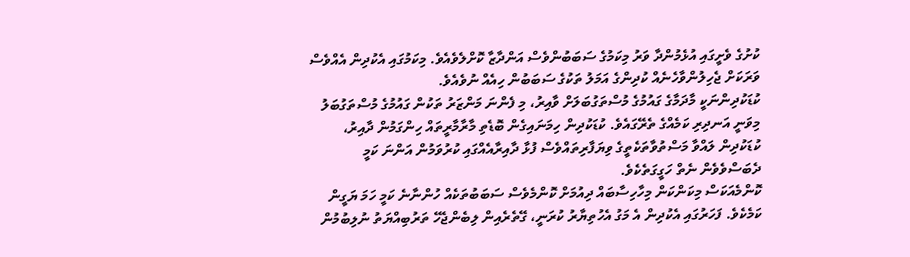ކުށުގެ ވެށީގައި އުޅެމުންދާ ވަރު މިކަމުގެ ސަބަބުންވެސް އަންދާޒާ ކޮށްލެވެއެވެ. މިކަމުގައި އެކުދިން އެއްވެސް ވަރަކަށް ޖެހިލުންވާހެނެއް ކުދިންގެ އަމަލު ތަކުގެ ސަބަބުން ހިއެއް ނުވެއެވެ.
ކުޑަކުދިންނަކީ މާދަމާގެ ގައުމުގެ މުސްތަގުބަލަށް ވާއިރު، މި ފެންނަ މަންޒަރު ތަކުން ގައުމުގެ މުސްތަގުބަލު މިވަނީ އަނދިރި ކަމެއްގެ ތެރޭގައެވެ. ކުޑަކުދިން ހިމަނައިގެން ބޮޑެތި މާރާމާރީތައް ހިންގަމުން ދާއިރު، ކުޑަކުދިން ލައްވާ މަސްތުވާތަކެތީގެ ވިޔަފާރިތައްވެސް ފުޅާ ދާއިރާއެއްގައި ކުރުވަމުން އަންނަ ކަމީ ދެބަސްވެވެން ނެތް ހަގީގަތެކެވެ.
ކޮންމެއަކަސް މިކަންކަން މިހާހިސާބައް ދިއުމަށް ކޮންމެވެސް ސަބަބުތަކެއް ހުންނާނެ ކަމީ ހަމަ ޔަގީން ކަމެކެވެ. ފަހަރުގައި އެކުދިން އެ މަގު އެހުތިޔާރު ކުރަނީ، ގޭތެރެއިން ލިބެންޖެހޭ ތަރުބިއްޔަތު ނުލިބުމުން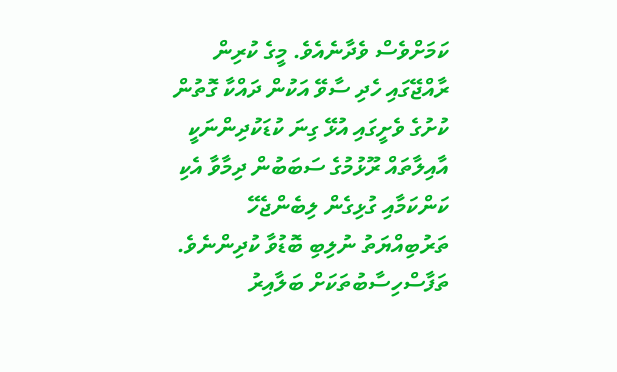ކަމަށްވެސް ވެދާނެއެވެ. މީގެ ކުރިން ރާއްޖޭގައި ހެދި ސާވޭ އަކުން ދައްކާ ގޮތުން ކުށުގެ ވެށީގައި އުޅޭ ގިނަ ކުޑަކުދިންނަކީ އާއިލާތައް ރޫޅުމުގެ ސަބަބުން ދިމާވާ އެކި ކަންކަމާއި ގުޅިގެން ލިބެންޖެހޭ ތަރުބިއްޔަތު ނުލިބި ބޮޑުވާ ކުދިންނެވެ.
ތަފާސްހިސާބުތަކަށް ބަލާއިރު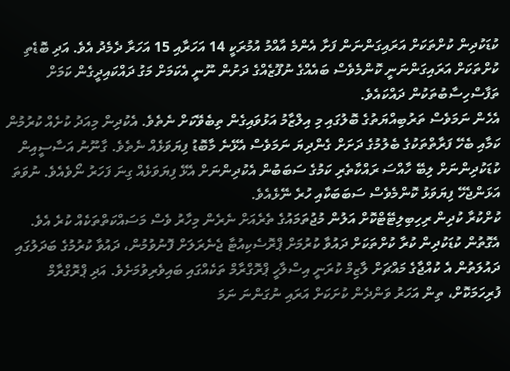ކުޑަކުދިން ކުށްތަކަށް އަރައިގަންނަން ފަށާ އެންމެ އާއްމު އުމުރަކީ 14 އަހަރާއި 15 އަހަރާ ދެމެދު އެވެ. އަދި ބޮޑެތި ކުށްތަކަށް އަރައިގަންނަނީ ކޮންމެވެސް ބައެއްގެ ނުފޫޒެއްގެ ދަށުން ނޫނީ އެކަމަށް މަގު ދައްކައިދީގެން ކަމަށް ތަފާސްހިސާބުތަކުން ދައްކައެވެ.
އެހެން ނަމަވެސް ތަރުބިއްޔަތުގެ ބޮލުގައި މި އިލްޒާމު އަޅުވައިގެން ތިބެވޭކަށް ނެތެވެ. އެކުދިން މިއަދު ކުށެއް ކުރުމުން ކަމާއި ބެހޭ ފަރާތްތަކުގެ ބެލުމުގެ ދަށަށް ގެންދިޔަ ނަމަވެސް އެޅޭނެ މާބޮޑު ފިޔަވަޅެއް ނެތެވެ. ގާނޫނު އަސާސީއިން ކުޑަކުދިންނަށް ލިބޭ ހާއްސަ ރައްކާތެރި ކަމުގެ ސަބަބުން އެކުދިންނަށް އެޅޭ ފިޔަވަޅެއް ގިނަ ފަހަރު ނޯވެއެވެ. ނުވަތަ އަޅަންޖެހޭ ފިޔަވަޅު ކޮންމެވެސް ސަބަބަކާއި ހުރެ ނޭޅެއެވެ.
ކުށްކުރާ ކުދިން ރިހިބިލިޓޭޓްކޮށް އަލުން މުޖުތަމައުގެ ތެރެއަށް ނެރެން މިހާރު ވެސް މަސައްކަތްތަކެއް ކުރެ އެވެ. އެގޮތުން ކުޑަކުދިން ކުރާ ކުށްތަކަށް ދައުވާ ކުރުމަށް ޕްރޮސެކިއުޓާ ޖެނެރަލަށް ފޮނުވުމުން، ދައުވާ ކުރުމުގެ ބަދަލުގައި ދައުލަތުން އެ ކުއްޖާގެ މައްޗަށް ލާޒިމް ކުރަނީ އިސްލާހީ ޕްރޮގްރާމް ތަކެއްގައި ބައިވެރިވުމަށެވެ. އަދި ޕްރޮގްރާމް ފުރިހަމަކޮށް، ތިން އަހަރު ވަންދެން ކުށަކަށް އަރައި ނުގަންނަ ނަމަ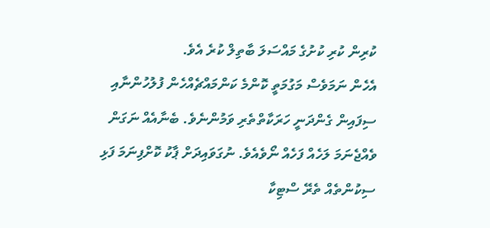ކުރިން ކުރި ކުށުގެ މައްސަލަ ބާތިލް ކުރެ އެވެ.
އެހެން ނަމަވެސް މަގުމަތީ ކޮންމެ ކަންމައްޗެއްހެން ފުލުހުންނާއި ސިފައިން ގެންދަނީ ހަރަކާތްތެރި ވަމުންނެވެ. ބެނާއެއް ނަގަން ވެއްޖެނަމަ ލަހެއް ފަހެއް ނޯވެއެވެ. ނުގަވައިދަށް ޕާކު ކޮށްފިނަމަ ފަޅި ސިކުންތެއް ތެރޭ ސްޓިކާ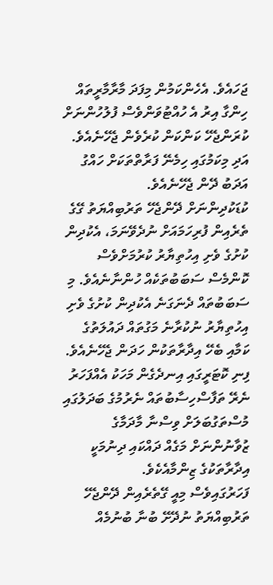ޖަހައެވެ. އެހެންކަމުން މިފަދަ މާރާމާރީތައް ހިންގާ އިރު އެ ހުއްޓުވަންވެސް ފުލުހުންނަށް ކުރަންޖެހޭ ކަންކަން ކުރެވެން ޖެހޭނެއެވެ. އަދި މިކަމުގައި ހިމެނޭ ފަރާތްތަކަށް ހައްގު އަދަބު ދޭން ޖެހޭނެއެވެ.
ކުޑަކުދިންނަށް ދޭންޖެހޭ ތަރުބިއްޔަތު ގޭގެ ތެރެއިން ފުރިހަމައަށް ނުދެވޭނަމަ، އެކުދިން ކުށުގެ ވެށި އިހުތިޔާރު ކުރުމަށްވެސް ކޮންމެސް ސަބަބުތަކެއް ހުންނާނެއެވެ. މި ސަބަބުތައް ދެނަގަނެ އެކުދިން ކުށުގެ ވެށި އިހުތިޔާރު ނުކުރާނެ މަގުތައް ދައުލަތުގެ ކަމާއި ބެހޭ އިދާރާތަކުން ހަދަން ޖެހޭނެއެވެ. ފިނި ކޮޓަރީގައި އިނދެގެން މަހަކު އެއްފަހަރު ނެރޭ ތަފާސްހިސާބުތައް ނެރުމުގެ ބަދަލުގައި މުސްތަގުބަލަށް ވިސްނާ މާދަމާގެ ޒުވާނުންނަށް މަގެއް ދައްކައި ދިނުމަކީ އިދާރާތަކުގެ ޒިންމާއެކެވެ.
ފަހަރުގައިވެސް މިއީ ގޭތެރެއިން ދޭންޖެހޭ ތަރުބިއްޔަތު ނުދޭށޭ ބުނާ ބުނުމެއް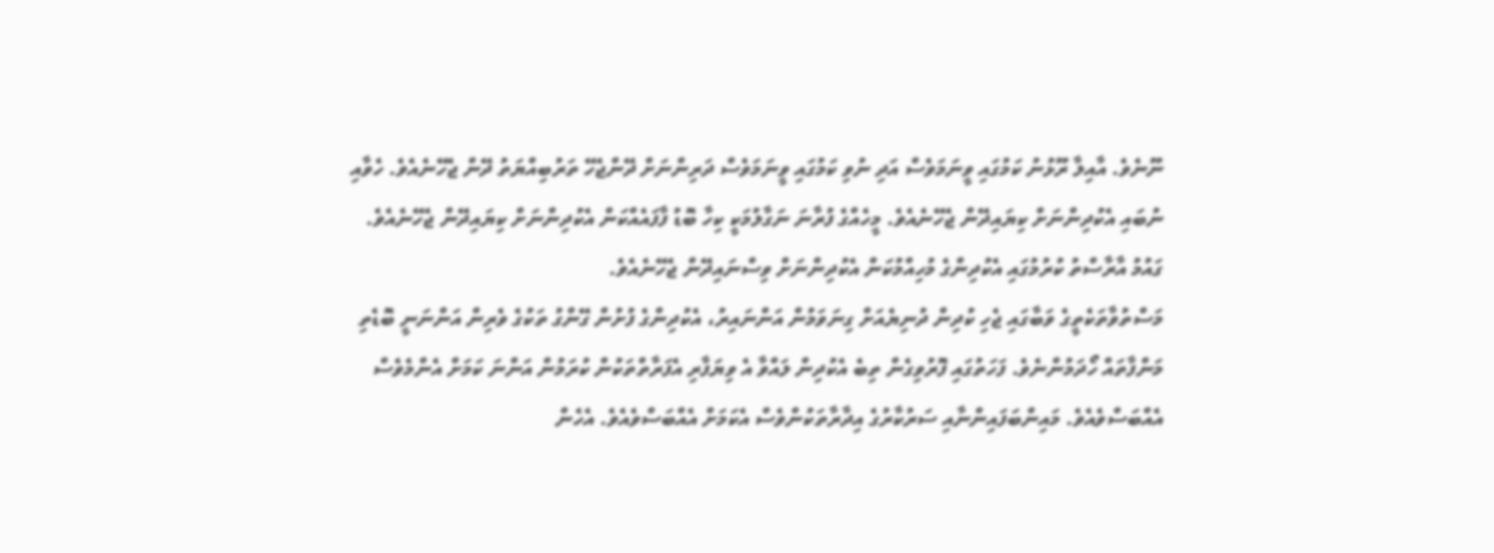ނޫނެވެ. އާއިލާ ރޫޅުނު ކަމުގައި ވީނަމަވެސް އަދި ނުވި ކަމުގައި ވީނަމަވެސް ދަރިންނަށް ދޭންޖެހޭ ތަރުބިއްޔަތު ދޭން ޖެހޭނެއެވެ. ހެވާއި ނުބައި އެކުދިންނަށް ކިޔައިދޭން ޖެހޭނެއެވެ. މީހެއްގެ ފުރާނަ ނަގާލުމަކީ ކިހާ ބޮޑު ފާފައެއްކަން އެކުދިންނަށް ކިޔައިދޭން ޖެހޭނެއެވެ. ގައުމު އާރާސްތު ކުރުމުގައި އެކުދިންގެ މުހިއްމުކަން އެކުދިންނަށް ވިސްނައިދޭން ޖެހޭނެއެވެ.
މަސްތުވާތަކެތީގެ ވަބާގައި ޖެހި ކުދިން ދުނިޔެއަށް ގިނަވަމުން އަންނައިރު، އެކުދިންގެ ފުށުން ގޭންގު ތަކުގެ ވެރިން އަންނަނީ ބޮޑެތި މަންފާތައް ހޯދަމުންނެވެ. ފަހަތުގައި ފޮރުވިގެން ތިބެ އެކުދިން ލައްވާ އެ ވިޔަފާރި އެފަރާތްތަކުން ކުރަމުން އަންނަ ކަމަށް އެންމެވެސް އެއްބަސްވެއެވެ. މައިންބަފައިންނާއި ސަރުކާރުގެ އިދާރާތަކުންވެސް އެކަމަށް އެއްބަސްވެއެވެ. އެހެން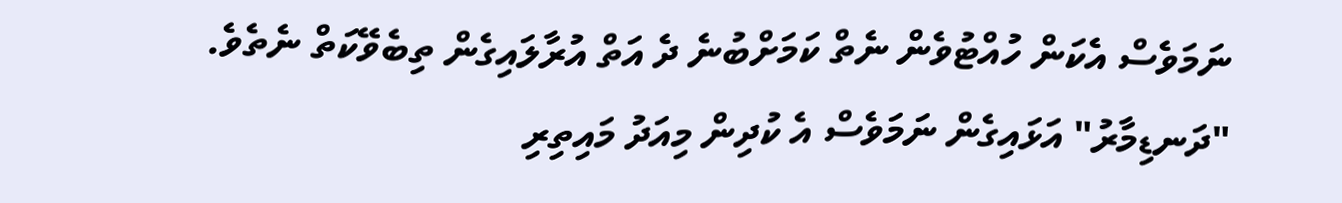ނަމަވެސް އެކަން ހުއްޓުވެން ނެތް ކަމަށްބުނެ ދެ އަތް އުރާލައިގެން ތިބެވޭކަތް ނެތެވެ. "ދަނޑިމާރު" އަޅައިގެން ނަމަވެސް އެ ކުދިން މިއަދު މައިތިރި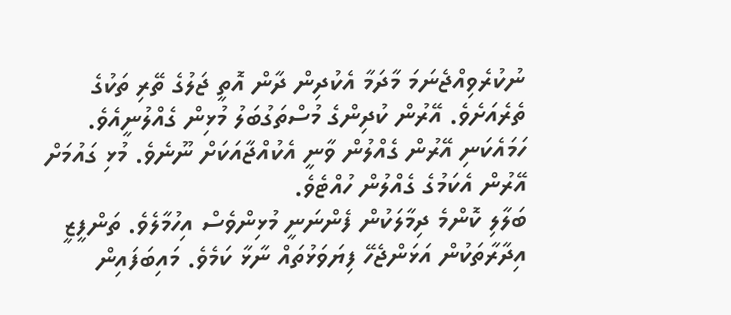ނުކުރެވިއްޖެނަމަ މާދަމާ އެކުދިން ދާން އޮތީ ޖަލުގެ ތޭރި ތަކުގެ ތެރެއަށެވެ. އޭރުން ކުދިންގެ މުސްތަގުބަލު މުޅިން ގެއްލުނީއެވެ. ހަމައެކަނި އޭރުން ގެއްލުން ވާނީ އެކުއްޖާއަކަށް ނޫނެވެ. މުޅި ގައުމަށް އޭރުން އެކަމުގެ ގެއްލުން ހުއްޓެވެ.
ބަލާލި ކޮންމެ ދިމާލަކުން ފެންނަނީ މުޅިންވެސް އިހުމާލެވެ. ތަންފީޒީ އިދާރާތަކުން އަޅަންޖެހޭ ފިޔަވަޅުތައް ނާޅާ ކަމެވެ. މައިބަފައިން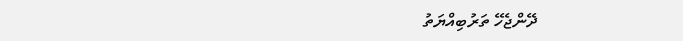ދޭންޖެހޭ ތަރުބިއްޔަތު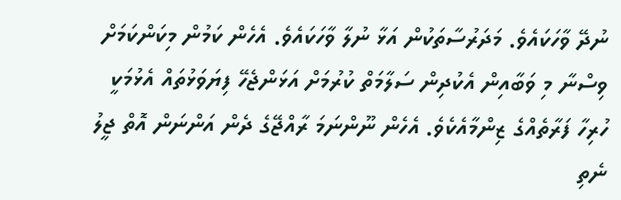ނުދޭ ވާހަކައެވެ. މަދަރުސާތަކުން އަޅާ ނުލާ ވާހަކައެވެ. އެހެން ކަމުން މިކަންކަމަށް ވިސްނާ މި ވަބާއިން އެކުދިން ސަލާމަތް ކުރުމަށް އަޅަންޖެހޭ ފިޔަވަޅުތައް އެޅުމަކީ ހުރިހާ ފަރާތެއްގެ ޒިންމާއެކެވެ. އެހެން ނޫންނަމަ ރާއްޖޭގެ ދެން އަންނަން އޮތް ޖީލު ނެތި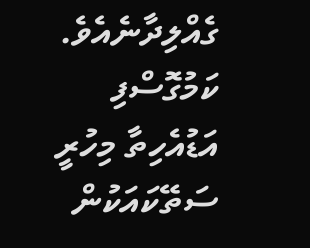ގެއްލިދާނެއެވެ.
ކަމުގޮސްފި
އަޑުއެހިތާ މިހުރީ
ސަތޭކައަކުން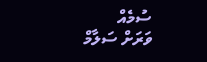ސުމެއް
ވަރަށް ސަލާމް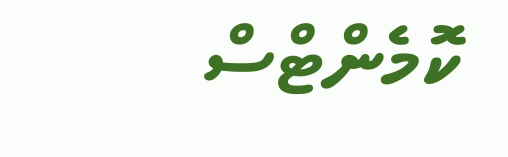ކޮމެންޓްސް